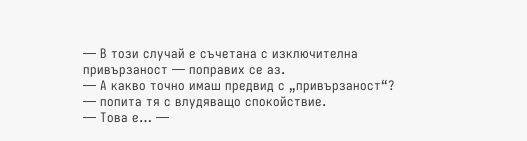— В този случай е съчетана с изключителна привързаност — поправих се аз.
— А какво точно имаш предвид с „привързаност“? — попита тя с влудяващо спокойствие.
— Това е… —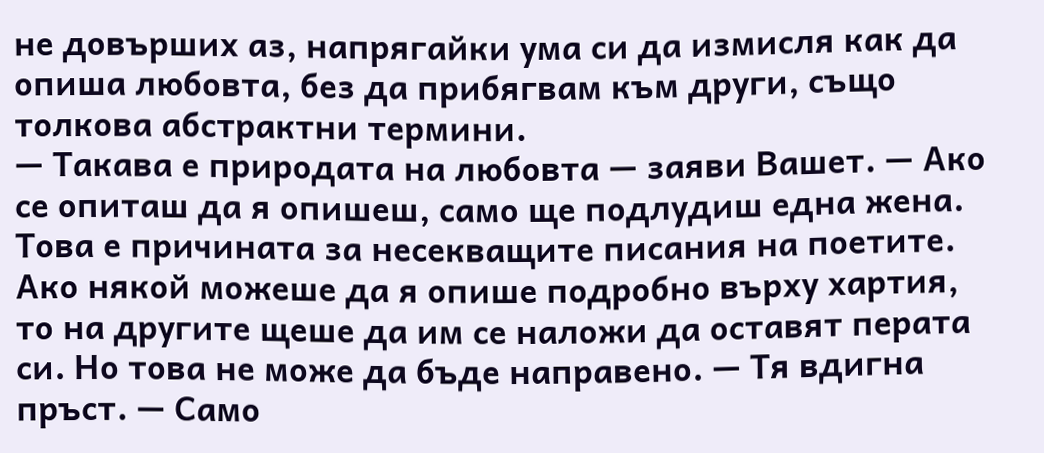не довърших аз, напрягайки ума си да измисля как да опиша любовта, без да прибягвам към други, също толкова абстрактни термини.
— Такава е природата на любовта — заяви Вашет. — Ако се опиташ да я опишеш, само ще подлудиш една жена. Това е причината за несекващите писания на поетите. Ако някой можеше да я опише подробно върху хартия, то на другите щеше да им се наложи да оставят перата си. Но това не може да бъде направено. — Тя вдигна пръст. — Само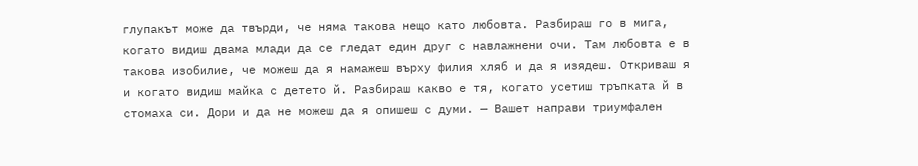глупакът може да твърди, че няма такова нещо като любовта. Разбираш го в мига, когато видиш двама млади да се гледат един друг с навлажнени очи. Там любовта е в такова изобилие, че можеш да я намажеш върху филия хляб и да я изядеш. Откриваш я и когато видиш майка с детето й. Разбираш какво е тя, когато усетиш тръпката й в стомаха си. Дори и да не можеш да я опишеш с думи. — Вашет направи триумфален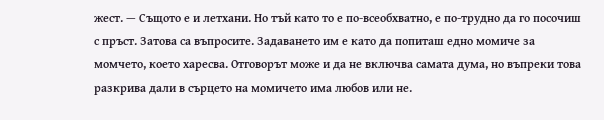жест. — Същото е и летхани. Но тъй като то е по-всеобхватно, е по-трудно да го посочиш с пръст. Затова са въпросите. Задаването им е като да попиташ едно момиче за момчето, което харесва. Отговорът може и да не включва самата дума, но въпреки това разкрива дали в сърцето на момичето има любов или не.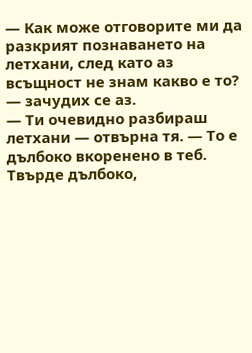— Как може отговорите ми да разкрият познаването на летхани, след като аз всъщност не знам какво е то? — зачудих се аз.
— Ти очевидно разбираш летхани — отвърна тя. — То е дълбоко вкоренено в теб. Твърде дълбоко,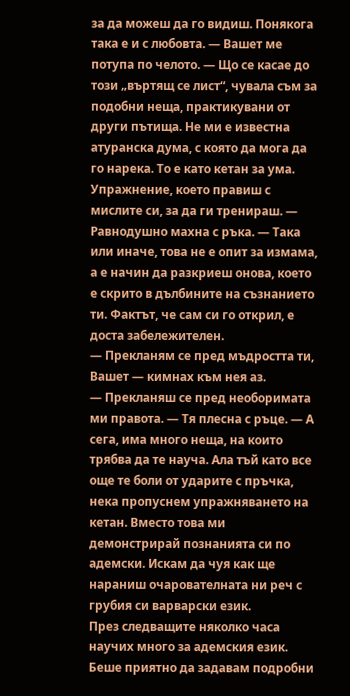за да можеш да го видиш. Понякога така е и с любовта. — Вашет ме потупа по челото. — Що се касае до този „въртящ се лист“, чувала съм за подобни неща, практикувани от други пътища. Не ми е известна атуранска дума, с която да мога да го нарека. То е като кетан за ума. Упражнение, което правиш с мислите си, за да ги тренираш. — Равнодушно махна с ръка. — Така или иначе, това не е опит за измама, а е начин да разкриеш онова, което е скрито в дълбините на съзнанието ти. Фактът, че сам си го открил, е доста забележителен.
— Прекланям се пред мъдростта ти, Вашет — кимнах към нея аз.
— Прекланяш се пред необоримата ми правота. — Тя плесна с ръце. — А сега, има много неща, на които трябва да те науча. Ала тъй като все още те боли от ударите с пръчка, нека пропуснем упражняването на кетан. Вместо това ми демонстрирай познанията си по адемски. Искам да чуя как ще нараниш очарователната ни реч с грубия си варварски език.
През следващите няколко часа научих много за адемския език. Беше приятно да задавам подробни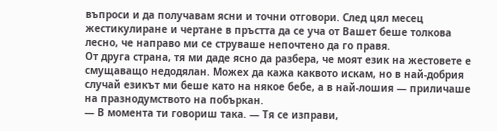въпроси и да получавам ясни и точни отговори. След цял месец жестикулиране и чертане в пръстта да се уча от Вашет беше толкова лесно, че направо ми се струваше непочтено да го правя.
От друга страна, тя ми даде ясно да разбера, че моят език на жестовете е смущаващо недодялан. Можех да кажа каквото искам, но в най-добрия случай езикът ми беше като на някое бебе, а в най-лошия — приличаше на празнодумството на побъркан.
— В момента ти говориш така. — Тя се изправи,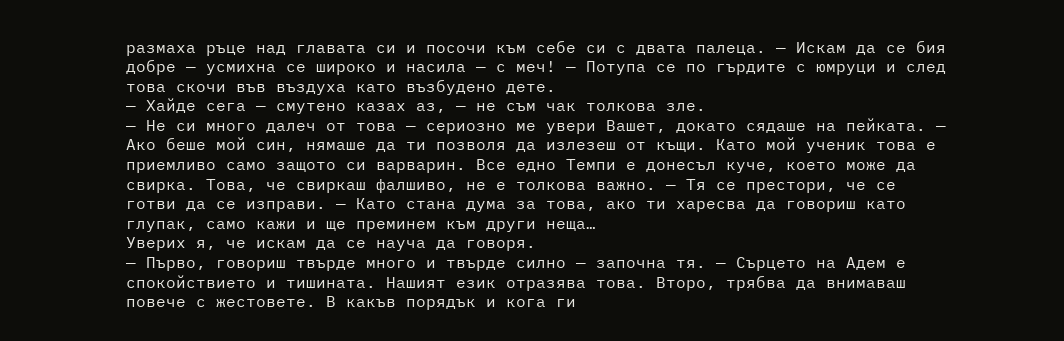размаха ръце над главата си и посочи към себе си с двата палеца. — Искам да се бия добре — усмихна се широко и насила — с меч! — Потупа се по гърдите с юмруци и след това скочи във въздуха като възбудено дете.
— Хайде сега — смутено казах аз, — не съм чак толкова зле.
— Не си много далеч от това — сериозно ме увери Вашет, докато сядаше на пейката. — Ако беше мой син, нямаше да ти позволя да излезеш от къщи. Като мой ученик това е приемливо само защото си варварин. Все едно Темпи е донесъл куче, което може да свирка. Това, че свиркаш фалшиво, не е толкова важно. — Тя се престори, че се готви да се изправи. — Като стана дума за това, ако ти харесва да говориш като глупак, само кажи и ще преминем към други неща…
Уверих я, че искам да се науча да говоря.
— Първо, говориш твърде много и твърде силно — започна тя. — Сърцето на Адем е спокойствието и тишината. Нашият език отразява това. Второ, трябва да внимаваш повече с жестовете. В какъв порядък и кога ги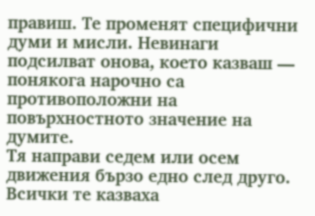правиш. Те променят специфични думи и мисли. Невинаги подсилват онова, което казваш — понякога нарочно са противоположни на повърхностното значение на думите.
Тя направи седем или осем движения бързо едно след друго. Всички те казваха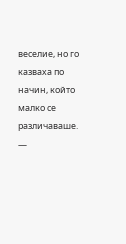веселие, но го казваха по начин, който малко се различаваше.
—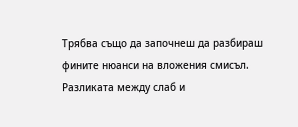Трябва също да започнеш да разбираш фините нюанси на вложения смисъл. Разликата между слаб и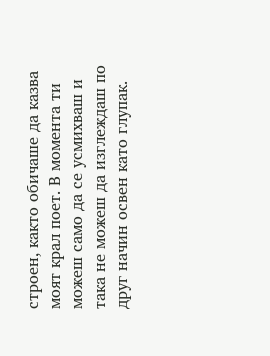строен, както обичаше да казва моят крал поет. В момента ти можеш само да се усмихваш и така не можеш да изглеждаш по друг начин освен като глупак.